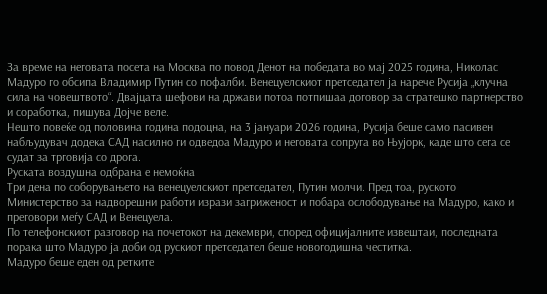За време на неговата посета на Москва по повод Денот на победата во мај 2025 година, Николас Мадуро го обсипа Владимир Путин со пофалби. Венецуелскиот претседател ја нарече Русија „клучна сила на човештвото“. Двајцата шефови на држави потоа потпишаа договор за стратешко партнерство и соработка, пишува Дојче веле.
Нешто повеќе од половина година подоцна, на 3 јануари 2026 година, Русија беше само пасивен набљудувач додека САД насилно ги одведоа Мадуро и неговата сопруга во Њујорк, каде што сега се судат за трговија со дрога.
Руската воздушна одбрана е немоќна
Три дена по соборувањето на венецуелскиот претседател, Путин молчи. Пред тоа, руското Министерство за надворешни работи изрази загриженост и побара ослободување на Мадуро, како и преговори меѓу САД и Венецуела.
По телефонскиот разговор на почетокот на декември, според официјалните извештаи, последната порака што Мадуро ја доби од рускиот претседател беше новогодишна честитка.
Мадуро беше еден од ретките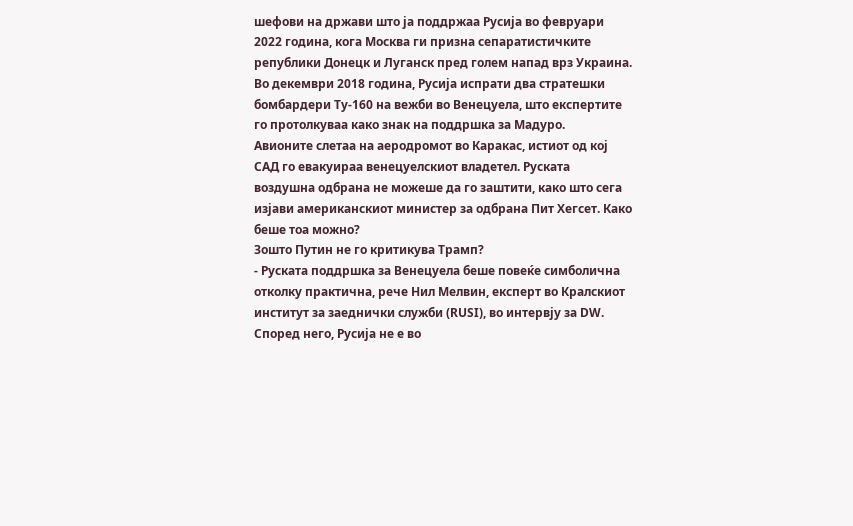шефови на држави што ја поддржаа Русија во февруари 2022 година, кога Москва ги призна сепаратистичките републики Донецк и Луганск пред голем напад врз Украина.
Во декември 2018 година, Русија испрати два стратешки бомбардери Ту-160 на вежби во Венецуела, што експертите го протолкуваа како знак на поддршка за Мадуро.
Авионите слетаа на аеродромот во Каракас, истиот од кој САД го евакуираа венецуелскиот владетел. Руската воздушна одбрана не можеше да го заштити, како што сега изјави американскиот министер за одбрана Пит Хегсет. Како беше тоа можно?
Зошто Путин не го критикува Трамп?
- Руската поддршка за Венецуела беше повеќе симболична отколку практична, рече Нил Мелвин, експерт во Кралскиот институт за заеднички служби (RUSI), во интервју за DW.
Според него, Русија не е во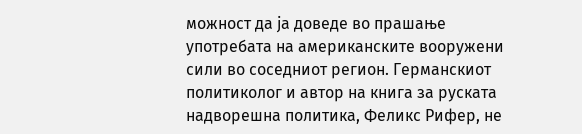можност да ја доведе во прашање употребата на американските вооружени сили во соседниот регион. Германскиот политиколог и автор на книга за руската надворешна политика, Феликс Рифер, не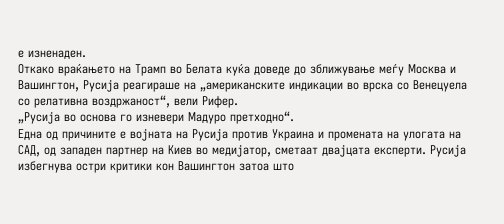е изненаден.
Откако враќањето на Трамп во Белата куќа доведе до зближување меѓу Москва и Вашингтон, Русија реагираше на „американските индикации во врска со Венецуела со релативна воздржаност“, вели Рифер.
„Русија во основа го изневери Мадуро претходно“.
Една од причините е војната на Русија против Украина и промената на улогата на САД, од западен партнер на Киев во медијатор, сметаат двајцата експерти. Русија избегнува остри критики кон Вашингтон затоа што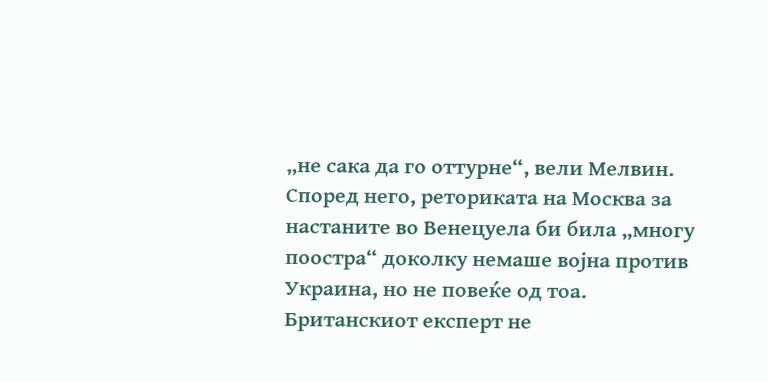„не сака да го оттурне“, вели Мелвин.
Според него, реториката на Москва за настаните во Венецуела би била „многу поостра“ доколку немаше војна против Украина, но не повеќе од тоа.
Британскиот експерт не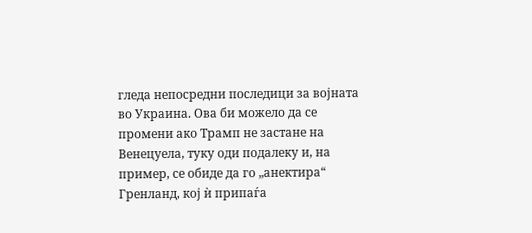гледа непосредни последици за војната во Украина. Ова би можело да се промени ако Трамп не застане на Венецуела, туку оди подалеку и, на пример, се обиде да го „анектира“ Гренланд, кој ѝ припаѓа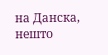на Данска, нешто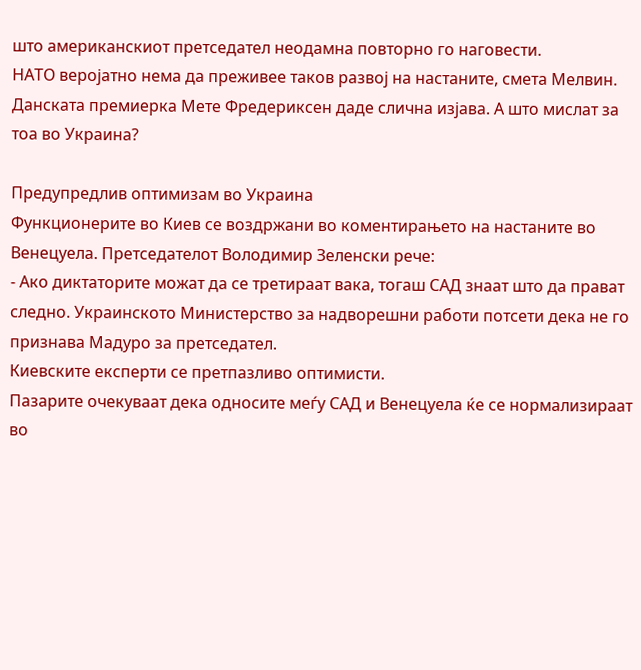што американскиот претседател неодамна повторно го наговести.
НАТО веројатно нема да преживее таков развој на настаните, смета Мелвин. Данската премиерка Мете Фредериксен даде слична изјава. А што мислат за тоа во Украина?

Предупредлив оптимизам во Украина
Функционерите во Киев се воздржани во коментирањето на настаните во Венецуела. Претседателот Володимир Зеленски рече:
- Ако диктаторите можат да се третираат вака, тогаш САД знаат што да прават следно. Украинското Министерство за надворешни работи потсети дека не го признава Мадуро за претседател.
Киевските експерти се претпазливо оптимисти.
Пазарите очекуваат дека односите меѓу САД и Венецуела ќе се нормализираат во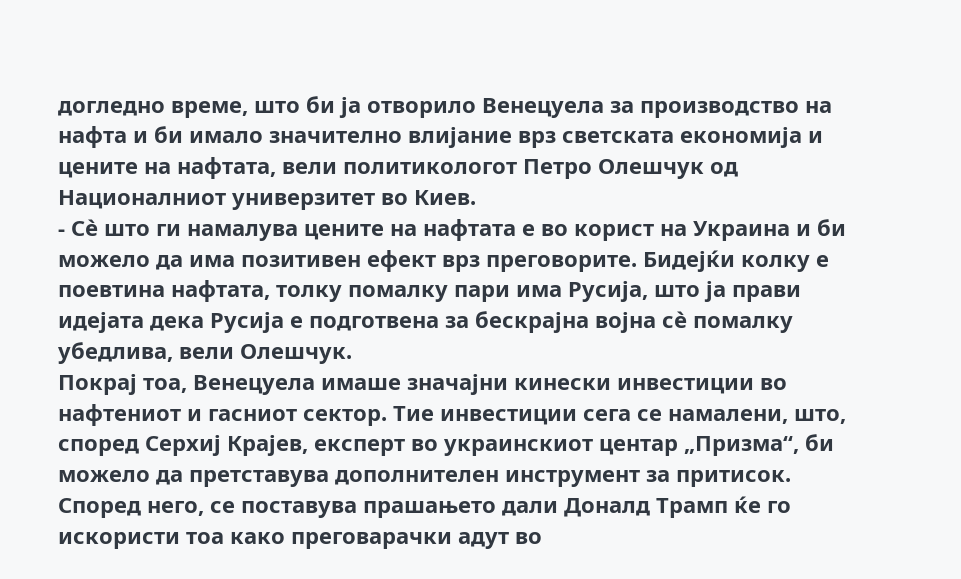догледно време, што би ја отворило Венецуела за производство на нафта и би имало значително влијание врз светската економија и цените на нафтата, вели политикологот Петро Олешчук од Националниот универзитет во Киев.
- Сè што ги намалува цените на нафтата е во корист на Украина и би можело да има позитивен ефект врз преговорите. Бидејќи колку е поевтина нафтата, толку помалку пари има Русија, што ја прави идејата дека Русија е подготвена за бескрајна војна сè помалку убедлива, вели Олешчук.
Покрај тоа, Венецуела имаше значајни кинески инвестиции во нафтениот и гасниот сектор. Тие инвестиции сега се намалени, што, според Серхиј Крајев, експерт во украинскиот центар „Призма“, би можело да претставува дополнителен инструмент за притисок.
Според него, се поставува прашањето дали Доналд Трамп ќе го искористи тоа како преговарачки адут во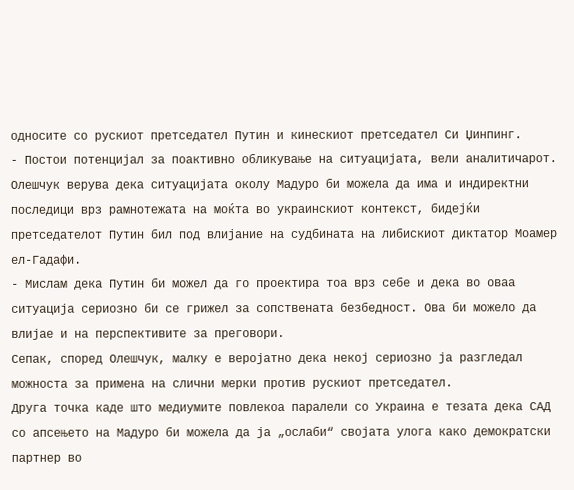односите со рускиот претседател Путин и кинескиот претседател Си Џинпинг.
- Постои потенцијал за поактивно обликување на ситуацијата, вели аналитичарот.
Олешчук верува дека ситуацијата околу Мадуро би можела да има и индиректни последици врз рамнотежата на моќта во украинскиот контекст, бидејќи претседателот Путин бил под влијание на судбината на либискиот диктатор Моамер ел-Гадафи.
- Мислам дека Путин би можел да го проектира тоа врз себе и дека во оваа ситуација сериозно би се грижел за сопствената безбедност. Ова би можело да влијае и на перспективите за преговори.
Сепак, според Олешчук, малку е веројатно дека некој сериозно ја разгледал можноста за примена на слични мерки против рускиот претседател.
Друга точка каде што медиумите повлекоа паралели со Украина е тезата дека САД со апсењето на Мадуро би можела да ја „ослаби“ својата улога како демократски партнер во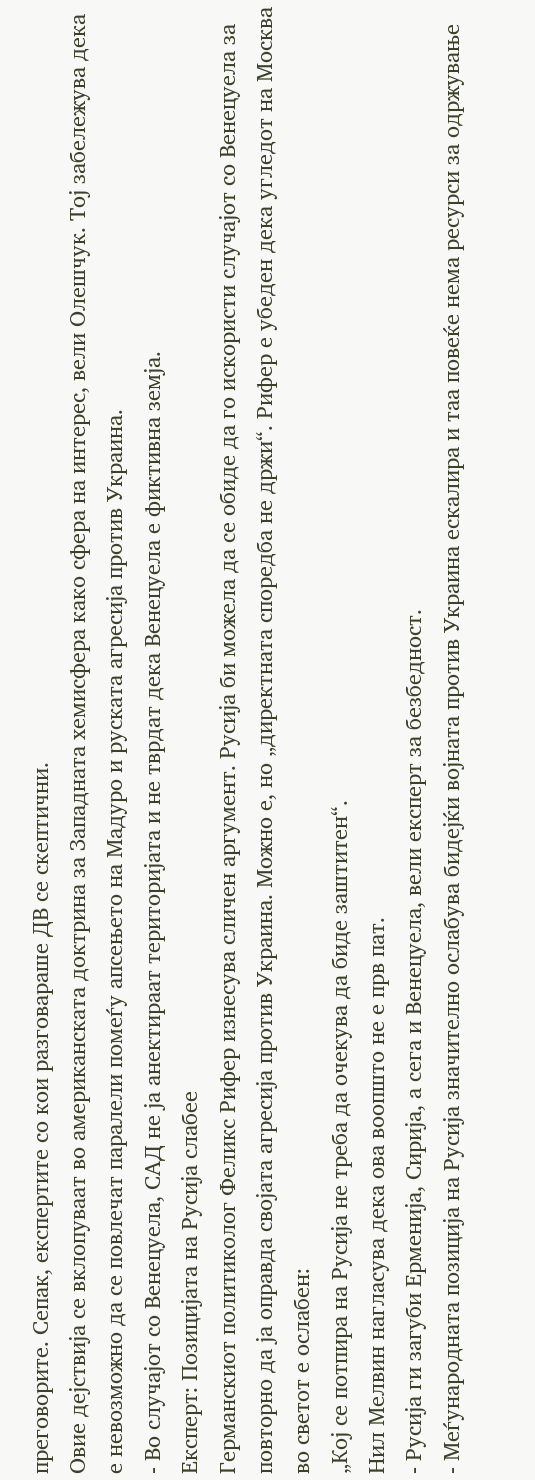преговорите. Сепак, експертите со кои разговараше ДВ се скептични.
Овие дејствија се вклопуваат во американската доктрина за Западната хемисфера како сфера на интерес, вели Олешчук. Тој забележува дека е невозможно да се повлечат паралели помеѓу апсењето на Мадуро и руската агресија против Украина.
- Во случајот со Венецуела, САД не ја анектираат територијата и не тврдат дека Венецуела е фиктивна земја.
Експерт: Позицијата на Русија слабее
Германскиот политиколог Феликс Рифер изнесува сличен аргумент. Русија би можела да се обиде да го искористи случајот со Венецуела за повторно да ја оправда својата агресија против Украина. Можно е, но „директната споредба не држи“. Рифер е убеден дека угледот на Москва во светот е ослабен:
„Кој се потпира на Русија не треба да очекува да биде заштитен“.
Нил Мелвин нагласува дека ова воопшто не е прв пат.
- Русија ги загуби Ерменија, Сирија, а сега и Венецуела, вели експерт за безбедност.
- Меѓународната позиција на Русија значително ослабува бидејќи војната против Украина ескалира и таа повеќе нема ресурси за одржување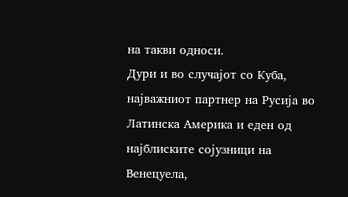на такви односи.
Дури и во случајот со Куба, најважниот партнер на Русија во Латинска Америка и еден од најблиските сојузници на Венецуела,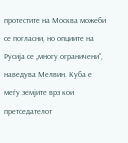протестите на Москва можеби се погласни, но опциите на Русија се „многу ограничени“, наведува Мелвин. Куба е меѓу земјите врз кои претседателот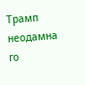Трамп неодамна го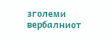зголеми вербалниот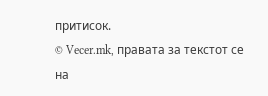притисок.
© Vecer.mk, правата за текстот се на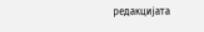редакцијата